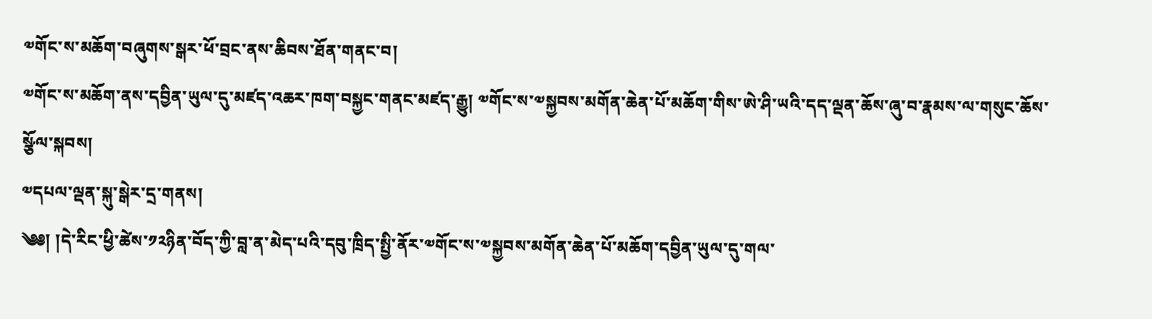༧གོང་ས་མཆོག་བཞུགས་སྒར་ཕོ་བྲང་ནས་ཆིབས་ཐོན་གནང་བ།
༧གོང་ས་མཆོག་ནས་དབྱིན་ཡུལ་དུ་མཛད་འཆར་ཁག་བསྐྱང་གནང་མཛད་རྒྱུ། ༧གོང་ས་༧སྐྱབས་མགོན་ཆེན་པོ་མཆོག་གིས་ཨེ་ཤི་ཡའི་དད་ལྡན་ཆོས་ཞུ་བ་རྣམས་ལ་གསུང་ཆོས་སྩོལ་སྐབས།
༧དཔལ་ལྡན་སྐུ་སྒེར་དྲ་གནས།
༄༅། །དེ་རིང་ཕྱི་ཚེས་༡༢ཉིན་བོད་ཀྱི་བླ་ན་མེད་པའི་དབུ་ཁྲིད་སྤྱི་ནོར་༧གོང་ས་༧སྐྱབས་མགོན་ཆེན་པོ་མཆོག་དབྱིན་ཡུལ་དུ་གལ་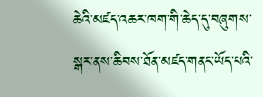ཆེའི་མཛད་འཆར་ཁག་གི་ཆེད་དུ་བཞུགས་སྒར་ནས་ཆིབས་ཐོན་མཛད་གནང་ཡོད་པའི་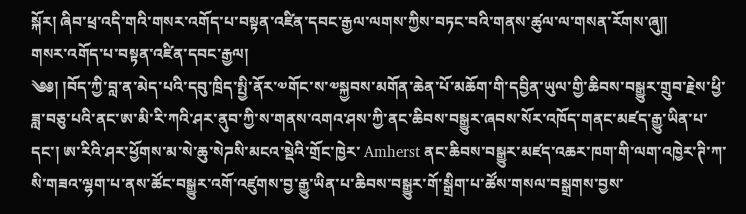སྐོར། ཞིབ་ཕྲ་འདི་གའི་གསར་འགོད་པ་བསྟན་འཛིན་དབང་རྒྱལ་ལགས་ཀྱིས་བཏང་བའི་གནས་ཚུལ་ལ་གསན་རོགས་ཞུ༎
གསར་འགོད་པ་བསྟན་འཛིན་དབང་རྒྱལ།
༄༅། །བོད་ཀྱི་བླ་ན་མེད་པའི་དབུ་ཁྲིད་སྤྱི་ནོར་༧གོང་ས་༧སྐྱབས་མགོན་ཆེན་པོ་མཆོག་གི་དབྱིན་ཡུལ་གྱི་ཆིབས་བསྒྱུར་གྲུབ་རྗེས་ཕྱི་ཟླ་བཅུ་པའི་ནང་ཨ་མི་རི་ཀའི་ཤར་ནུབ་ཀྱི་ས་གནས་འགའ་ཤས་ཀྱི་ནང་ཆིབས་བསྒྱུར་ཞབས་སོར་འཁོད་གནང་མཛད་རྒྱུ་ཡིན་པ་དང་། ཨ་རིའི་ཤར་ཕྱོགས་མ་སེ་ཆུ་སེཌསི་མངའ་སྡེའི་གྲོང་ཁྱེར་ Amherst ནང་ཆིབས་བསྒྱུར་མཛད་འཆར་ཁག་གི་ལག་འཁྱེར་ཊི་ཀ་སི་གཟའ་ལྷག་པ་ནས་ཚོང་བསྒྱུར་འགོ་འཛུགས་བྱ་རྒྱུ་ཡིན་པ་ཆིབས་བསྒྱུར་གོ་སྒྲིག་པ་ཚོས་གསལ་བསྒྲགས་བྱས་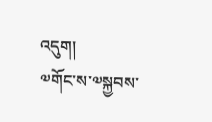འདུག།
༧གོང་ས་༧སྐྱབས་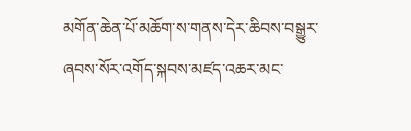མགོན་ཆེན་པོ་མཆོག་ས་གནས་དེར་ཆིབས་བསྒྱུར་ཞབས་སོར་འགོད་སྐབས་མཛད་འཆར་མང་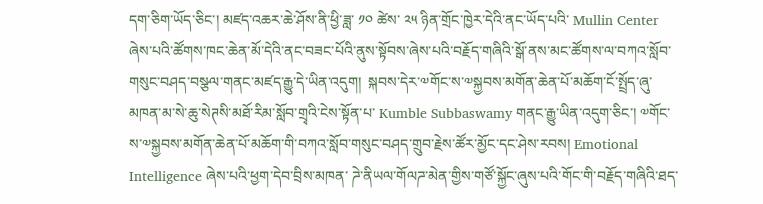དག་ཅིག་ཡོད་ཅིང་། མཛད་འཆར་ཆེ་ཤོས་ནི་ཕྱི་ཟླ་ ༡༠ ཚེས་ ༢༥ ཉིན་གྲོང་ཁྱེར་དེའི་ནང་ཡོད་པའི་ Mullin Center ཞེས་པའི་ཚོགས་ཁང་ཆེན་མོ་དེའི་ནང་བཟང་པོའི་ནུས་སྟོབས་ཞེས་པའི་བརྗོད་གཞིའི་སྒོ་ནས་མང་ཚོགས་ལ་བཀའ་སློབ་གསུང་བཤད་བསྩལ་གནང་མཛད་རྒྱུ་དེ་ཡིན་འདུག།  སྐབས་དེར་༧གོང་ས་༧སྐྱབས་མགོན་ཆེན་པོ་མཆོག་ངོ་སྤྲོད་ཞུ་མཁན་མ་སེ་ཆུ་སེཊསི་མཐོ་རིམ་སློབ་གྲྭའི་ངེས་སྟོན་པ་ Kumble Subbaswamy གནང་རྒྱུ་ཡིན་འདུག་ཅིང་། ༧གོང་ས་༧སྐྱབས་མགོན་ཆེན་པོ་མཆོག་གི་བཀའ་སློབ་གསུང་བཤད་གྲུབ་རྗེས་ཚོར་མྱོང་དང་ཤེས་རབས། Emotional Intelligence ཞེས་པའི་ཕྱག་དེབ་བྲིས་མཁན་ ཌེ་ནིཡལ་གོལཌ་མེན་གྱིས་གཙོ་སྐྱོང་ཞུས་པའི་གོང་གི་བརྗོད་གཞིའི་ཐད་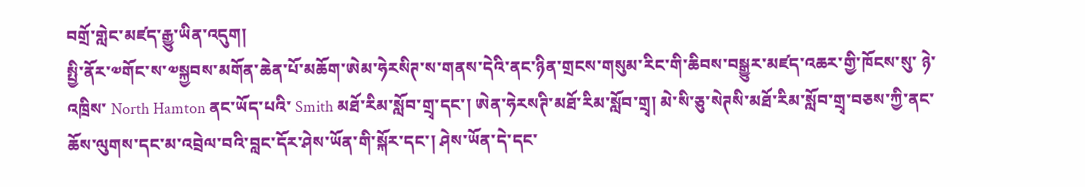བགྲོ་གླེང་མཛད་རྒྱུ་ཡིན་འདུག།
སྤྱི་ནོར་༧གོང་ས་༧སྐྱབས་མགོན་ཆེན་པོ་མཆོག་ཨེམ་ཧེརསིཊ་ས་གནས་དེའི་ནང་ཉིན་གྲངས་གསུམ་རིང་གི་ཆིབས་བསྒྱུར་མཛད་འཆར་གྱི་ཁོངས་སུ་ ཉེ་འཁྲིས་ North Hamton ནང་ཡོད་པའི་ Smith མཐོ་རིམ་སློབ་གྲྭ་དང་། ཨེན་ཧེརསཊི་མཐོ་རིམ་སློབ་གྲྭ། མེ་སི་ཅུ་སེཊསི་མཐོ་རིམ་སློབ་གྲྭ་བཅས་ཀྱི་ནང་ཆོས་ལུགས་དང་མ་འབྲེལ་བའི་བླང་དོར་ཤེས་ཡོན་གི་སྐོར་དང་། ཤེས་ཡོན་དེ་དང་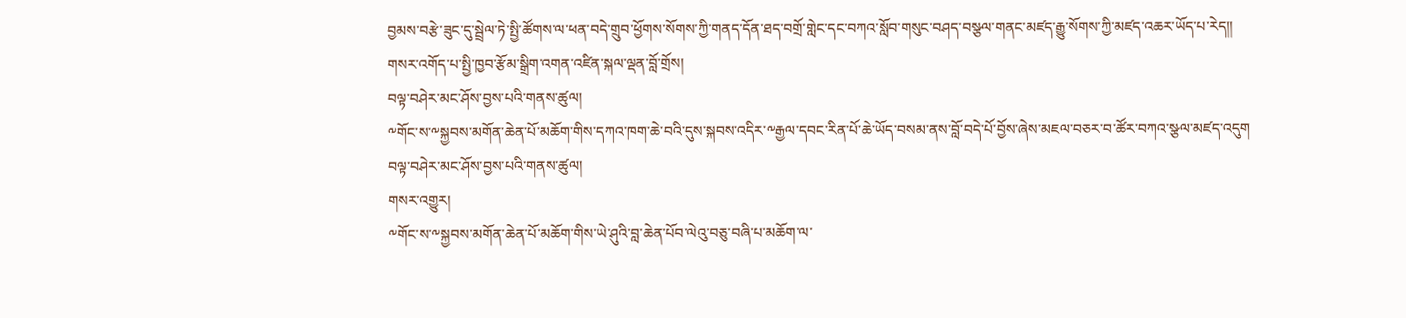བྱམས་བརྩེ་ཟུང་དུ་སྦྲེལ་ཏེ་སྤྱི་ཚོགས་ལ་ཕན་བདེ་གྲུབ་ཕྱོགས་སོགས་ཀྱི་གནད་དོན་ཐད་བགྲོ་གླེང་དང་བཀའ་སློབ་གསུང་བཤད་བསྩལ་གནང་མཛད་རྒྱུ་སོགས་ཀྱི་མཛད་འཆར་ཡོད་པ་རེད།།
གསར་འགོད་པ་སྤྱི་ཁྱབ་རྩོམ་སྒྲིག་འགན་འཛིན་སྐལ་ལྡན་བློ་གྲོས།
བལྟ་བཤེར་མང་ཤོས་བྱས་པའི་གནས་ཚུལ།
༸གོང་ས་༸སྐྱབས་མགོན་ཆེན་པོ་མཆོག་གིས་དཀའ་ཁག་ཆེ་བའི་དུས་སྐབས་འདིར་༸རྒྱལ་དབང་རིན་པོ་ཆེ་ཡོད་བསམ་ནས་བློ་བདེ་པོ་བྱོས་ཞེས་མཇལ་བཅར་བ་ཚོར་བཀའ་སྩལ་མཛད་འདུག
བལྟ་བཤེར་མང་ཤོས་བྱས་པའི་གནས་ཚུལ།
གསར་འགྱུར།
༸གོང་ས་༸སྐྱབས་མགོན་ཆེན་པོ་མཆོག་གིས་ཡེ་ཤུའི་བླ་ཆེན་པོབ་ལེའུ་བཅུ་བཞི་པ་མཆོག་ལ་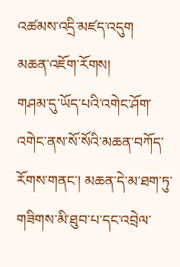འཚམས་འདྲི་མཛད་འདུག
མཆན་འཇོག་རོགས།
གཤམ་དུ་ཡོད་པའི་འགེང་ཤོག་འགེང་ནས་སོ་སོའི་མཆན་བཀོད་རོགས་གནང་། མཆན་དེ་མ་ཐག་ཏུ་གཟིགས་མི་ཐུབ་པ་དང་འབྲེལ་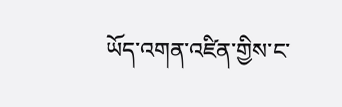ཡོད་འགན་འཛིན་གྱིས་ང་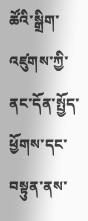ཚོའི་སྒྲིག་འཛུགས་ཀྱི་ནང་དོན་སྤྱོད་ཕྱོགས་དང་བསྟུན་ནས་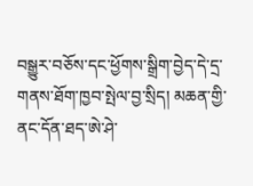བསྒྱུར་བཅོས་དང་ཕྱོགས་སྒྲིག་བྱེད་དེ་དྲ་གནས་ཐོག་ཁྱབ་སྤེལ་བྱ་སྲིད། མཆན་གྱི་ནང་དོན་ཐད་ཨེ་ཤེ་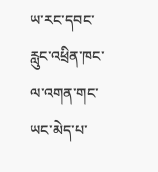ཡ་རང་དབང་རླུང་འཕྲིན་ཁང་ལ་འགན་གང་ཡང་མེད་པ་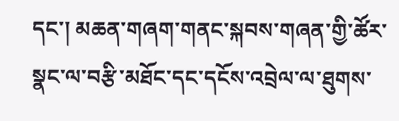དང་། མཆན་གཞག་གནང་སྐབས་གཞན་གྱི་ཚོར་སྣང་ལ་བརྩི་མཐོང་དང་དངོས་འབྲེལ་ལ་ཐུགས་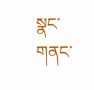སྣང་གནང་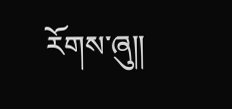རོགས་ཞུ༎